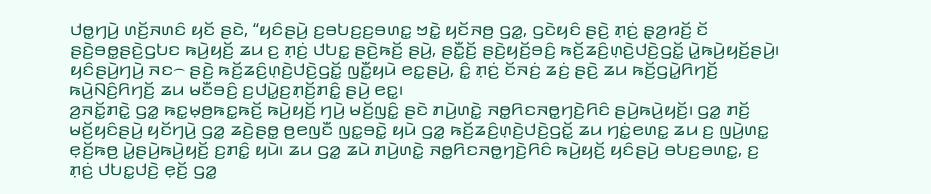ꤓꤥ꤭ꤚꤣꤧ꤬ ꤛꤢꤩ꤬ꤏꤛꤢꤨ ꤟꤢꤩ ꤔꤢꤧ, “ꤟꤢꤨꤔꤣꤧ꤬ ꤢ꤬ꤋꤝꤢ꤬ꤢ꤬ꤋꤛꤢ꤭ ꤠꤢꤧ꤭ ꤟꤢꤩꤏꤥ꤬ ꤞꤤ꤭, ꤞꤢꤧꤟꤢꤨ ꤔꤢꤧ꤬ ꤊ꤫ꤢꤦ꤬ ꤔ꤫ꤤ꤬ꤙꤢꤩ꤬ ꤢꤩ ꤔꤢꤧ꤬ꤋꤥ꤭ꤔꤢꤧ꤬ꤞꤝꤢ ꤒꤣꤧ꤬ꤟꤢꤩ꤬ ꤘꤣ ꤢ꤬ ꤊ꤫ꤢꤦ꤬ ꤓꤝꤢ꤭ ꤔꤢꤧ꤬ꤒꤢꤩ꤬ ꤔꤣꤧ꤬, ꤔꤢꤪ꤭ꤢꤩ꤬ ꤔꤢꤧ꤬ꤟꤢꤩ꤬ꤋꤢꤨ꤬ ꤒꤢꤩ꤬ꤘꤢꤨ꤬ꤛ꤫ꤢꤧ꤬ꤓꤢꤧ꤬ꤞꤢꤩ꤭ ꤣꤧ꤭ꤒꤣꤧ꤬ꤟꤢꤩ꤬ꤔꤣꤧ꤬꤯ ꤟꤢꤨꤔꤣꤧ꤬ꤚꤣꤧ꤬ ꤏꤢ꤮ ꤔꤢꤧ꤬ ꤒꤢꤩ꤬ꤘꤢꤨ꤬ꤛ꤫ꤢꤧ꤬ꤓꤢꤧ꤬ꤞꤢꤩ꤭ ꤜꤢꤪ꤭ꤟꤣꤧ ꤕꤢ꤭ꤔꤣꤧ꤬, ꤢꤨ꤭ ꤊ꤫ꤢꤦ꤬ ꤢꤩꤏꤢꤦ꤬ ꤘꤢꤦ꤬ ꤔꤢꤧ꤬ ꤘꤣ ꤒꤢꤩ꤬ꤞꤣꤧ꤭ꤖꤚꤢꤩ꤬ ꤒꤣꤧ꤬ꤡꤢꤨ꤬ꤖꤚꤢꤩ꤬ ꤘꤣ ꤗꤢꤪꤋꤢꤨ꤬ ꤢ꤬ꤓꤣꤧ꤭ꤢ꤬ꤊ꤫ꤢꤩ꤬ꤊꤢꤨ꤭ ꤔꤣꤧ꤬ ꤕꤢ꤭꤯
ꤤ꤬ꤏꤢꤩ꤭ꤊꤢꤧ꤭ ꤞꤤ꤭ ꤒꤢ꤭ꤗ꤫ꤥ꤬ꤒꤢ꤭ꤒꤢꤩ꤬ ꤒꤣꤧ꤬ꤟꤢꤩ꤬ ꤚꤣꤧ꤬ ꤗꤢꤩ꤬ꤜꤢꤨ꤭ ꤔꤢꤧ ꤊꤣꤧ꤬ꤛꤢꤧ꤭ ꤏꤥ꤭ꤖꤢꤏꤥ꤭ꤚꤢꤧ꤬ꤖꤢꤨ ꤔꤣꤧ꤬ꤒꤣꤧ꤬ꤟꤢꤩ꤬꤯ ꤞꤤ꤭ ꤊꤢꤩ꤬ ꤗꤢꤩ꤬ꤟꤢꤨꤔꤣꤧ꤬ ꤟꤢꤩꤚꤣꤧ꤬ ꤞꤤ꤭ ꤘꤢꤧ꤬ꤔꤥ꤭ ꤥ꤬ꤕꤜꤢꤪ ꤜꤢ꤭ꤋꤢꤧ꤭ ꤟꤣꤧ ꤞꤤ꤭ ꤒꤢꤩ꤬ꤘꤢꤨ꤬ꤛ꤫ꤢꤧ꤬ꤓꤢꤧ꤬ꤞꤢꤩ꤭ ꤘꤣ ꤚꤢꤦ꤭ꤕꤛꤢ꤭ ꤘꤣ ꤢ꤬ ꤜꤣꤧ꤬ꤛꤢ꤭ ꤕ꤫ꤢꤩ꤬ꤒꤥ꤬ ꤣꤧ꤭ꤔꤣꤧ꤬ꤒꤣꤧ꤬ꤟꤢꤩ꤬ ꤢ꤬ꤊꤢꤨ꤭ ꤟꤣꤧ꤯ ꤘꤣ ꤞꤤ꤭ ꤘꤣꤧ ꤊꤣꤧ꤬ꤛꤢꤧ꤭ ꤏꤥ꤭ꤖꤢꤏꤥ꤭ꤚꤢꤧ꤬ꤖꤢꤨ ꤒꤣꤧ꤬ꤟꤢꤩ꤬ ꤟꤢꤨꤔꤣꤧ꤬ ꤋꤝꤢ꤬ꤋꤛꤢ꤭, ꤢ꤬ ꤊ꤫ꤢꤦ꤬ ꤓꤝꤢ꤭ꤓꤢꤧ꤬ ꤕ꤫ꤢꤩ꤬ ꤞꤤ꤭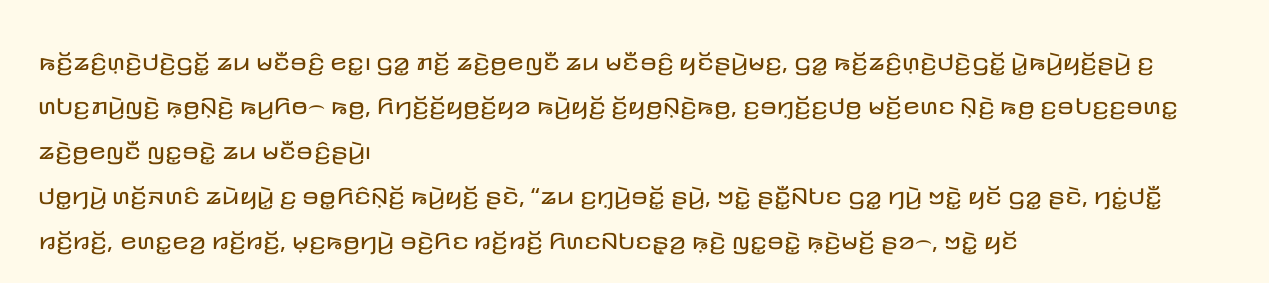ꤒꤢꤩ꤬ꤘꤢꤨ꤬ꤛ꤫ꤢꤧ꤬ꤓꤢꤧ꤬ꤞꤢꤩ꤭ ꤘꤣ ꤗꤢꤪꤋꤢꤨ꤬ ꤕꤢ꤭꤯ ꤞꤤ꤭ ꤊꤢꤩ꤬ ꤘꤢꤧ꤬ꤥ꤬ꤕꤜꤢꤪ ꤘꤣ ꤗꤢꤪꤋꤢꤨ꤬ ꤟꤢꤩꤔꤣꤧ꤬ꤗꤢ꤬, ꤞꤤ꤭ ꤒꤢꤩ꤬ꤘꤢꤨ꤬ꤛ꤫ꤢꤧ꤬ꤓꤢꤧ꤬ꤞꤢꤩ꤭ ꤣꤧ꤭ꤒꤣꤧ꤬ꤟꤢꤩ꤬ꤔꤣꤧ꤬ ꤢ꤬ ꤛꤝꤢ꤬ꤊꤣꤧ꤬ꤜꤢꤧ꤬ ꤒ꤫ꤥ꤬ꤡ꤫ꤢꤧ꤬ ꤒꤣ꤬ꤖꤥ꤮ ꤒꤥ꤬, ꤖꤚꤢꤩ꤬ꤢꤩ꤬ꤟꤥ꤬ꤢꤩ꤬ꤟꤤ ꤒꤣꤧ꤬ꤟꤢꤩ꤬ ꤢꤩ꤬ꤟꤥ꤬ꤡ꤫ꤢꤧ꤬ꤒꤥ꤬, ꤢ꤬ꤋꤚ꤫ꤢꤩ꤬ꤢ꤬ꤓꤥ꤬ ꤗꤢꤩ꤬ꤕꤛꤢ ꤡ꤫ꤢꤧ꤬ ꤒꤥ꤬ ꤢ꤬ꤋꤝꤢ꤬ꤢ꤬ꤋꤛꤢ꤭ ꤘꤢꤧ꤬ꤥ꤬ꤕꤜꤢꤪ ꤜꤢ꤭ꤋꤢꤧ꤭ ꤘꤣ ꤗꤢꤪꤋꤢꤨ꤬ꤔꤣꤧ꤬꤯
ꤓꤥ꤭ꤚꤣꤧ꤬ ꤛꤢꤩ꤬ꤏꤛꤢꤨ ꤘꤣꤧꤟꤣꤧ꤭ ꤢ꤬ ꤋꤥ꤭ꤖꤢꤨꤡ꤫ꤢꤩ꤬ ꤒꤣꤧ꤬ꤟꤢꤩ꤬ ꤔꤢꤧ, “ꤘꤣ ꤢ꤬ꤚ꤫ꤣꤧ꤬ꤋꤢꤩ꤭ ꤔꤣꤧ꤬, ꤠꤢꤧ꤭ ꤔꤢꤪ꤭ꤡꤝꤢ ꤞꤤ꤭ ꤚꤣꤧ꤬ ꤠꤢꤧ꤭ ꤟꤢꤩ ꤞꤤ꤭ ꤔꤢꤧ, ꤚꤢꤦ꤭ꤓꤢꤪ꤭ ꤙꤢꤩ꤬ꤙꤢꤩ꤬, ꤕꤛꤢ꤭ꤕꤤ꤬ ꤙꤢꤩ꤬ꤙꤢꤩ꤬, ꤗ꤫ꤢ꤬ꤒꤥ꤬ꤚꤣꤧ꤬ ꤋꤢꤧ꤬ꤖꤢ ꤙꤢꤩ꤬ꤙꤢꤩ꤬ ꤖꤛꤢꤡꤝꤢꤔ꤫ꤤ꤬ ꤒ꤫ꤢꤧ꤬ ꤜꤢ꤭ꤋꤢꤧ꤭ ꤒ꤫ꤢꤧ꤬ꤗꤢꤩ꤬ ꤔꤤ꤮, ꤠꤢꤧ꤭ ꤟꤢꤩ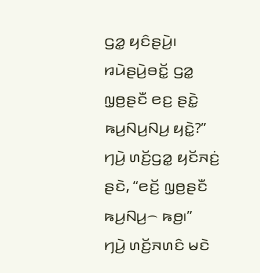ꤞꤤ꤭ ꤟꤢꤨꤔꤣꤧ꤬꤯ ꤙꤣꤧꤔꤣꤧ꤬ꤋꤢꤩ꤭ ꤞꤤ꤭ ꤜ꤫ꤥ꤬ꤔꤢꤪ ꤕꤢ꤬ ꤔꤢꤧ꤭ ꤒꤣ꤬ꤡꤣ꤬ꤡꤣ꤬ ꤟꤢꤧ꤭?” ꤚꤣꤧ꤬ ꤛꤢꤩ꤬ꤞꤤ꤭ ꤟꤢꤩꤏꤢꤦ꤬ ꤔꤢꤧ, “ꤕꤢꤩ꤬ ꤜ꤫ꤥ꤬ꤔꤢꤪ ꤒꤣ꤬ꤡꤣ꤬꤮ ꤒꤥ꤬꤯”
ꤚꤣꤧ꤬ ꤛꤢꤩ꤬ꤏꤛꤢꤨ ꤗꤢꤧ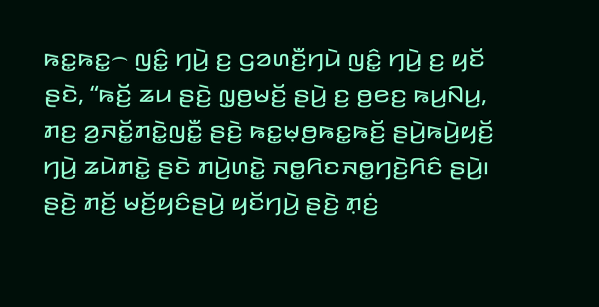ꤒꤢ꤭ꤒꤢ꤭꤮ ꤜꤢꤨ꤭ ꤚꤣꤧ꤬ ꤢ꤬ ꤞꤤꤛꤢꤪ꤬ꤚꤣꤧ ꤜꤢꤨ꤭ ꤚꤣꤧ꤬ ꤢ꤬ ꤟꤢꤩ ꤔꤢꤧ, “ꤒꤢꤩ꤬ ꤘꤣ ꤔꤢꤧ꤬ ꤜ꤫ꤥ꤬ꤗꤢꤩ꤬ ꤔꤣꤧ꤬ ꤢ꤬ ꤥ꤬ꤕꤢ꤬ ꤒꤣ꤬ꤡꤣ꤬, ꤊꤢ꤬ ꤤ꤬ꤏꤢꤩ꤭ꤊꤢꤧ꤭ꤜꤢꤪ꤭ ꤔꤢꤧ꤬ ꤒꤢ꤭ꤗ꤫ꤥ꤬ꤒꤢ꤭ꤒꤢꤩ꤬ ꤔꤣꤧ꤬ꤒꤣꤧ꤬ꤟꤢꤩ꤬ ꤚꤣꤧ꤬ ꤘꤣꤧꤊꤢꤧ꤭ ꤔꤢꤧ ꤊꤣꤧ꤬ꤛꤢꤧ꤭ ꤏꤥ꤭ꤖꤢꤏꤥ꤭ꤚꤢꤧ꤬ꤖꤢꤨ ꤔꤣꤧ꤬꤯ ꤔꤢꤧ꤬ ꤊꤢꤩ꤬ ꤗꤢꤩ꤬ꤟꤢꤨꤔꤣꤧ꤬ ꤟꤢꤩꤚꤣꤧ꤬ ꤔꤢꤧ꤬ ꤊ꤫ꤢꤦ꤬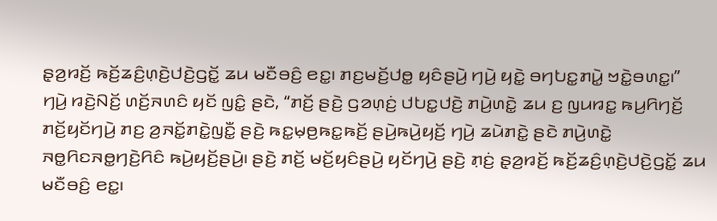ꤔ꤫ꤤ꤬ꤙꤢꤩ꤬ ꤒꤢꤩ꤬ꤘꤢꤨ꤬ꤛ꤫ꤢꤧ꤬ꤓꤢꤧ꤬ꤞꤢꤩ꤭ ꤘꤣ ꤗꤢꤪꤋꤢꤨ꤬ ꤕꤢ꤭꤯ ꤊꤢ꤬ꤗꤢꤩ꤬ꤓꤥ꤭ ꤟꤢꤨꤔꤣꤧ꤬ ꤚꤣꤧ꤬ ꤟꤢꤧ꤭ ꤋꤚꤝꤢ꤭ꤊꤣꤧ꤭ ꤠꤢꤧ꤭ꤋꤛꤢ꤭꤯”
ꤚꤣꤧ꤬ ꤙꤢꤧ꤬ꤡꤢꤩ꤬ ꤛꤢꤩ꤬ꤏꤛꤢꤨ ꤟꤢꤩ ꤜꤢꤨ꤭ ꤔꤢꤧ, “ꤊꤢꤩ꤬ ꤔꤢꤧ꤬ ꤞꤤꤛ꤫ꤢꤦ꤬ ꤓꤝꤢ꤭ꤓꤢꤧ꤬ ꤊꤣꤧ꤬ꤛꤢꤧ꤭ ꤘꤣ ꤢ꤬ ꤜꤣꤙꤢ꤭ ꤒꤣ꤬ꤖꤚꤢꤩ꤬ ꤊꤢꤩ꤬ꤟꤢꤩꤚꤣꤧ꤬ ꤊꤢ꤬ ꤤ꤬ꤏꤢꤩ꤭ꤊꤢꤧ꤭ꤜꤢꤪ꤭ ꤔꤢꤧ꤬ ꤒꤢ꤭ꤗ꤫ꤥ꤬ꤒꤢ꤭ꤒꤢꤩ꤬ ꤔꤣꤧ꤬ꤒꤣꤧ꤬ꤟꤢꤩ꤬ ꤚꤣꤧ꤬ ꤘꤣꤧꤊꤢꤧ꤭ ꤔꤢꤧ ꤊꤣꤧ꤬ꤛꤢꤧ꤭ ꤏꤥ꤭ꤖꤢꤏꤥ꤭ꤚꤢꤧ꤬ꤖꤢꤨ ꤒꤣꤧ꤬ꤟꤢꤩ꤬ꤔꤣꤧ꤬꤯ ꤔꤢꤧ꤬ ꤊꤢꤩ꤬ ꤗꤢꤩ꤬ꤟꤢꤨꤔꤣꤧ꤬ ꤟꤢꤩꤚꤣꤧ꤬ ꤔꤢꤧ꤬ ꤊ꤫ꤢꤦ꤬ ꤔ꤫ꤤ꤬ꤙꤢꤩ꤬ ꤒꤢꤩ꤬ꤘꤢꤨ꤬ꤛ꤫ꤢꤧ꤬ꤓꤢꤧ꤬ꤞꤢꤩ꤭ ꤘꤣ ꤗꤢꤪꤋꤢꤨ꤬ ꤕꤢ꤭꤯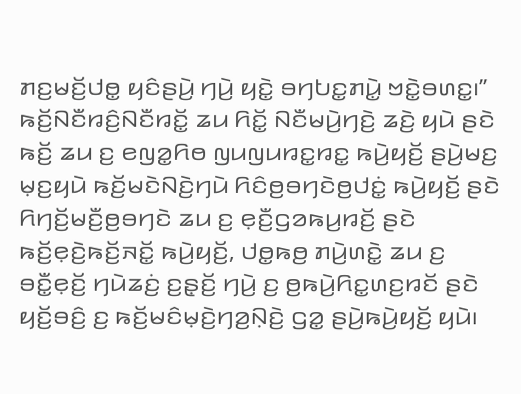ꤊꤢ꤬ꤗꤢꤩ꤬ꤓꤥ꤭ ꤟꤢꤨꤔꤣꤧ꤬ ꤚꤣꤧ꤬ ꤟꤢꤧ꤭ ꤋꤚꤝꤢ꤭ꤊꤣꤧ꤭ ꤠꤢꤧ꤭ꤋꤛꤢ꤭꤯”
ꤒꤢꤩ꤬ꤡꤢꤪꤙꤢꤨ꤬ꤡꤢꤪꤙꤢꤩ꤭ ꤘꤣ ꤖꤢꤩ꤭ ꤡꤢꤪꤗꤣꤧ꤬ꤚꤢꤧ꤬ ꤘꤢꤧ꤬ ꤟꤣꤧ ꤔꤢꤧ ꤒꤢꤩ꤬ ꤘꤣ ꤢ꤬ ꤕꤜꤤ꤭ꤖꤥ ꤜꤣꤜꤣꤙꤢ꤭ꤙꤢ꤭ ꤒꤣꤧ꤬ꤟꤢꤩ꤬ ꤔꤣꤧ꤬ꤗꤢ꤬ ꤗ꤫ꤢ꤬ꤟꤣꤧ ꤒꤢꤩ꤬ꤗꤢꤧꤡꤢꤧ꤬ꤚꤣꤧ ꤖꤢꤨꤥ꤬ꤋꤚꤢꤧꤥ꤬ꤓꤢꤦ꤭ ꤒꤣꤧ꤬ꤟꤢꤩ꤬ ꤔꤢꤧ ꤖꤚꤢꤩ꤬ꤗꤢꤪ꤬ꤥ꤬ꤋꤚꤢꤧ ꤘꤣ ꤢ꤬ ꤕ꤫ꤢꤪ꤬ꤞꤤꤒꤣ꤬ꤙꤢꤩ꤬ ꤔꤢꤧ ꤒꤢꤩ꤬ꤕ꤫ꤢꤧ꤬ꤒꤢꤩ꤬ꤏꤢꤩ꤭ ꤒꤣꤧ꤬ꤟꤢꤩ꤬, ꤓꤥ꤭ꤒꤥ꤬ ꤊꤣꤧ꤬ꤛꤢꤧ꤭ ꤘꤣ ꤢ꤬ ꤋꤢꤪ꤭ꤕ꤫ꤢꤩ꤬ ꤚꤣꤧꤘꤢꤦ꤬ ꤢ꤬ꤔ꤫ꤢꤩ꤬ ꤚꤣꤧ꤬ ꤢ꤬ ꤥ꤬ꤒꤣꤧ꤬ꤖꤢ꤭ꤛꤢ꤬ꤙꤢꤩ ꤔꤢꤧ ꤟꤢꤩ꤬ꤋꤢꤨ꤬ ꤢ꤬ ꤒꤢꤩ꤬ꤗꤢꤨꤗ꤫ꤢꤧ꤬ꤚꤤ꤬ꤡ꤫ꤢꤧ꤬ ꤞꤤ꤭ ꤔꤣꤧ꤬ꤒꤣꤧ꤬ꤟꤢꤩ꤬ ꤟꤣꤧ꤯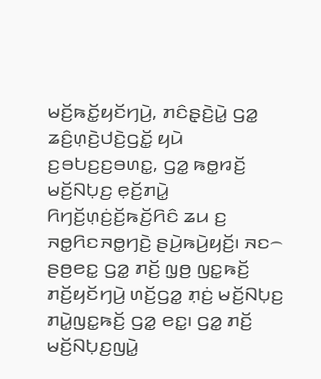ꤗꤢꤩ꤬ꤒꤢꤩ꤭ꤟꤢꤩꤚꤣꤧ꤬, ꤊꤢꤨꤔ꤫ꤢꤧ꤬ꤣꤧ꤭ ꤞꤤ꤭ ꤘꤢꤨ꤬ꤛ꤫ꤢꤧ꤬ꤓꤢꤧ꤬ꤞꤢꤩ꤭ ꤟꤣꤧ ꤢ꤬ꤋꤝꤢ꤬ꤢ꤬ꤋꤛꤢ꤭, ꤞꤤ꤭ ꤒꤥ꤭ꤙꤢꤩ꤬ ꤗꤢꤩ꤬ꤡꤝ꤫ꤢ꤬ ꤕ꤫ꤢꤩ꤬ꤊꤣꤧ꤭ ꤖꤚꤢꤩ꤬ꤛ꤫ꤢꤦ꤬ꤢꤩ꤬ꤒꤢꤩ꤬ꤖꤢꤨ ꤘꤣ ꤢ꤬ ꤏꤥ꤭ꤖꤢꤏꤥ꤭ꤚꤢꤧ꤬ ꤔꤣꤧ꤬ꤒꤣꤧ꤬ꤟꤢꤩ꤬꤯ ꤏꤢ꤮ ꤔꤥ꤬ꤕꤢ꤭ ꤞꤤ꤭ ꤊꤢꤩ꤬ ꤜ꤫ꤥ꤬ ꤜꤢ꤭ꤒꤢꤩ꤬ ꤊꤢꤩ꤬ꤟꤢꤩꤚꤣꤧ꤬ ꤛꤢꤩ꤬ꤞꤤ꤭ ꤊ꤫ꤢꤦ꤬ ꤗꤢꤩ꤬ꤡꤝ꤫ꤢ꤬ ꤊꤣꤧ꤭ꤜꤢ꤭ꤒꤢꤩ꤬ ꤞꤤ꤭ ꤕꤢ꤭꤯ ꤞꤤ꤭ ꤊꤢꤩ꤬ ꤗꤢꤩ꤬ꤡꤝ꤫ꤢ꤬ꤜꤣꤧ꤭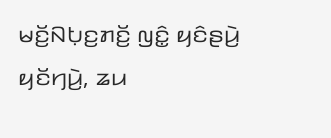ꤗꤢꤩ꤬ꤡꤝ꤫ꤢ꤬ꤊꤢꤩ꤬ ꤜꤢꤨ꤭ ꤟꤢꤨꤔꤣꤧ꤬ ꤟꤢꤩꤚꤣꤧ꤬, ꤘꤣ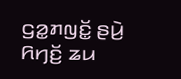ꤞꤤ꤭ꤊꤜꤢꤩ꤭ ꤔꤣꤧ꤬ ꤖꤚꤢꤩ꤬ ꤘꤣ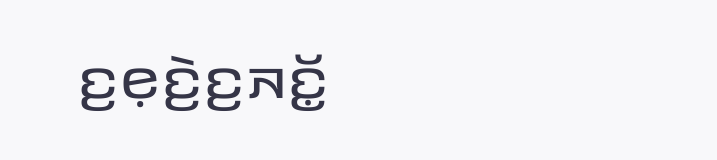ꤢ꤬ꤕ꤫ꤢꤧ꤬ꤢ꤬ꤏꤢꤩ꤭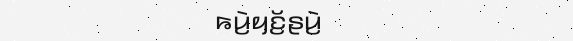ꤒꤣꤧ꤬ꤟꤢꤩ꤬ꤔꤣꤧ꤬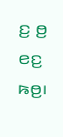ꤢ꤬ ꤥ꤬ ꤕꤢ꤬ ꤒꤥ꤬꤯